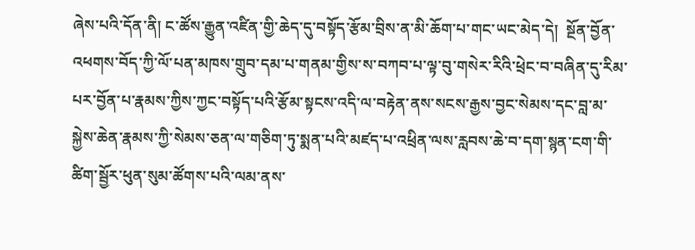ཞེས་པའི་དོན་ནི། ང་ཚོས་རྒྱུན་འཛིན་གྱི་ཆེད་དུ་བསྟོད་རྩོམ་བྲིས་ན་མི་ཆོག་པ་གང་ཡང་མེད་དེ།  སྔོན་བྱོན་འཕགས་བོད་ཀྱི་ལོ་པན་མཁས་གྲུབ་དམ་པ་གནམ་གྱིས་ས་བཀབ་པ་ལྟ་བུ་གསེར་རིའི་ཕྲེང་བ་བཞིན་དུ་རིམ་པར་བྱོན་པ་རྣམས་ཀྱིས་ཀྱང་བསྟོད་པའི་རྩོམ་སྟངས་འདི་ལ་བརྟེན་ནས་སངས་རྒྱས་བྱང་སེམས་དང་བླ་མ་སྐྱེས་ཆེན་རྣམས་ཀྱི་སེམས་ཅན་ལ་གཅིག་ཏུ་སྨན་པའི་མཛད་པ་འཕྲིན་ལས་རླབས་ཆེ་བ་དག་སྙན་ངག་གི་ཚིག་སྦྱོར་ཕུན་སུམ་ཚོགས་པའི་ལམ་ནས་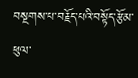བསྔགས་པ་བརྗོད་པའི་བསྟོད་རྩོམ་ཕུལ་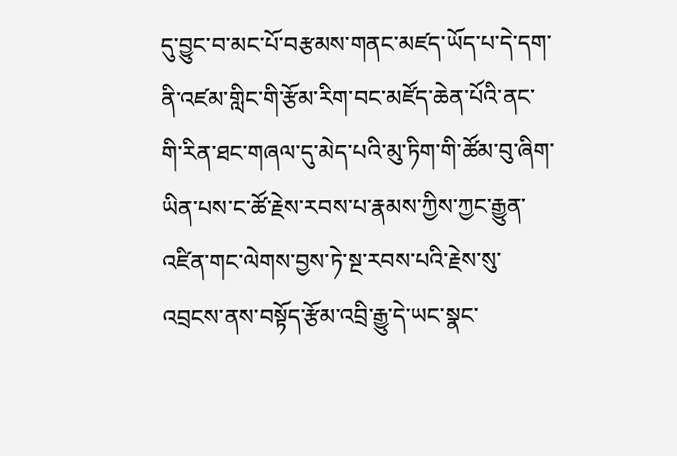དུ་བྱུང་བ་མང་པོ་བརྩམས་གནང་མཛད་ཡོད་པ་དེ་དག་ནི་འཛམ་གླིང་གི་རྩོམ་རིག་བང་མཛོད་ཆེན་པོའི་ནང་གི་རིན་ཐང་གཞལ་དུ་མེད་པའི་མུ་ཏིག་གི་ཚོམ་བུ་ཞིག་ཡིན་པས་ང་ཚོ་རྗེས་རབས་པ་རྣམས་ཀྱིས་ཀྱང་རྒྱུན་འཛིན་གང་ལེགས་བྱས་ཏེ་སྔ་རབས་པའི་རྗེས་སུ་འབྲངས་ནས་བསྟོད་རྩོམ་འབྲི་རྒྱུ་དེ་ཡང་སྣང་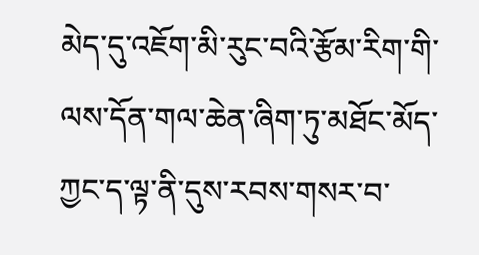མེད་དུ་འཇོག་མི་རུང་བའི་རྩོམ་རིག་གི་ལས་དོན་གལ་ཆེན་ཞིག་ཏུ་མཐོང་མོད་ཀྱང་ད་ལྟ་ནི་དུས་རབས་གསར་བ་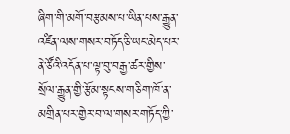ཞིག་གི་མགོ་བརྩམས་པ་ཡིན་པས་རྒྱུན་འཛིན་ལས་གསར་བཏོད་ཅི་ཡང་མེད་པར་ནེ་ཙོའི་འདོན་པ་ལྟ་བུ་བརྒྱ་ཚར་གྱིས་སྲོལ་རྒྱུན་གྱི་རྩོམ་སྟངས་གཅིག་ཁོ་ན་མགྲིན་པར་གྱེར་བ་ལ་གསར་གཏོད་ཀྱི་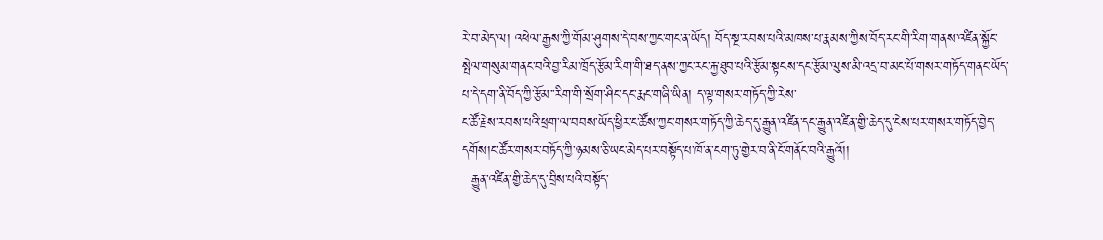རེ་བ་མེད་ལ། འཕེལ་རྒྱས་ཀྱི་གོམ་ཤུགས་དེ་བས་ཀྱང་གང་ན་ཡོད། བོད་སྔ་རབས་པའི་མཁས་པ་རྣམས་ཀྱིས་བོད་རང་གི་རིག་གནས་འཛིན་སྐྱོང་སྤེལ་གསུམ་གནང་བའི་བྱ་རིམ་ཁྲོད་རྩོམ་རིག་གི་ཐད་ནས་ཀྱང་རང་རྐྱ་ཐུབ་པའི་རྩོམ་སྟངས་དང་རྩོམ་ལུས་མི་འདྲ་བ་མང་པོ་གསར་གཏོད་གནང་ཡོད་པ་དེ་དག་ནི་བོད་ཀྱི་རྩོམ་་རིག་གི་སྲོག་ཤིང་དང་རྨང་གཞི་ཡིན། ད་ལྟ་གསར་གཏོད་ཀྱི་རེས་
ང་ཚོ་རྗེས་རབས་པའི་ཕྲག་ལ་བབས་ཡོད་ཕྱིར་ང་ཚོས་ཀྱང་གསར་གཏོད་ཀྱི་ཆེད་དུ་རྒྱུན་འཛིན་དང་རྒྱུན་འཛིན་གྱི་ཆེད་དུ་ངེས་པར་གསར་གཏོད་བྱེད་དགོས།ང་ཚོར་གསར་བཏོད་ཀྱི་ཉམས་ཅི་ཡང་མེད་པར་བསྟོད་པ་ཁོ་ན་ངག་ཏུ་གྱེར་བ་ནི་ངོ་གནོང་བའི་རྒྱུའོ།།
  རྒྱུན་འཛིན་གྱི་ཆེད་དུ་བྲིས་པའི་བསྟོད་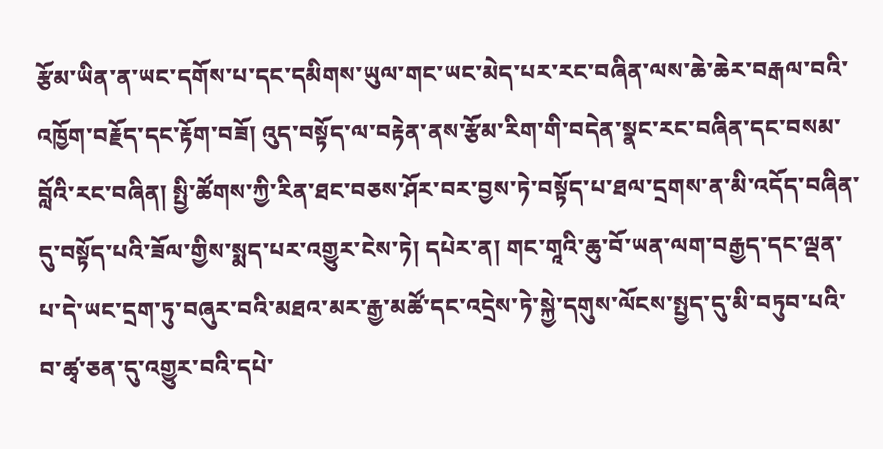རྩོམ་ཡིན་ན་ཡང་དགོས་པ་དང་དམིགས་ཡུལ་གང་ཡང་མེད་པར་རང་བཞིན་ལས་ཆེ་ཆེར་བརྒལ་བའི་འཁྱོག་བརྗོད་དང་རྟོག་བཟོ། འུད་བསྟོད་ལ་བརྟེན་ནས་རྩོམ་རིག་གི་བདེན་སྣང་རང་བཞིན་དང་བསམ་བློའི་རང་བཞིན། སྤྱི་ཚོགས་ཀྱི་རིན་ཐང་བཅས་ཤོར་བར་བྱས་ཏེ་བསྟོད་པ་ཐལ་དྲགས་ན་མི་འདོད་བཞིན་དུ་བསྟོད་པའི་ཟོལ་གྱིས་སྨད་པར་འགྱུར་ངེས་ཏེ། དཔེར་ན། གང་གཱའི་ཆུ་བོ་ཡན་ལག་བརྒྱད་དང་ལྡན་པ་དེ་ཡང་དྲག་ཏུ་བཞུར་བའི་མཐའ་མར་རྒྱ་མཚོ་དང་འདྲེས་ཏེ་སྐྱེ་དགུས་ལོངས་སྤྱད་དུ་མི་བཏུབ་པའི་བ་ཚྭ་ཅན་དུ་འགྱུར་བའི་དཔེ་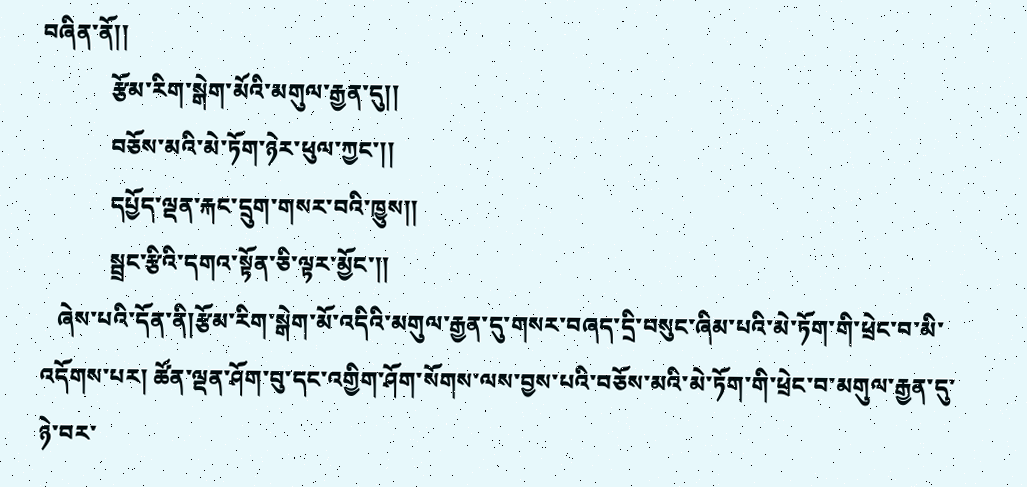བཞིན་ནོ།།
            རྩོམ་རིག་སྒེག་མོའི་མགུལ་རྒྱན་དུ།།
            བཅོས་མའི་མེ་ཏོག་ཉེར་ཕུལ་ཀྱང་།།
            དཔྱོད་ལྡན་རྐང་དྲུག་གསར་བའི་ཁྱུས།།
            སྦྲང་རྩིའི་དགའ་སྟོན་ཅི་ལྟར་མྱོང་།།
   ཞེས་པའི་དོན་ནི།རྩོམ་རིག་སྒེག་མོ་འདིའི་མགུལ་རྒྱན་དུ་གསར་བཞད་དྲི་བསུང་ཞིམ་པའི་མེ་ཏོག་གི་ཕྲེང་བ་མི་འདོགས་པར། ཚོན་ལྡན་ཤོག་བུ་དང་འགྱིག་ཤོག་སོགས་ལས་བྱས་པའི་བཅོས་མའི་མེ་ཏོག་གི་ཕྲེང་བ་མགུལ་རྒྱན་དུ་ཉེ་བར་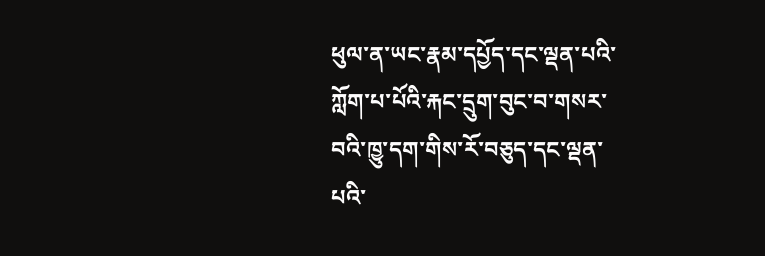ཕུལ་ན་ཡང་རྣམ་དཔྱོད་དང་ལྡན་པའི་ཀློག་པ་པོའི་རྐང་དྲུག་བུང་བ་གསར་བའི་ཁྱུ་དག་གིས་རོ་བཅུད་དང་ལྡན་པའི་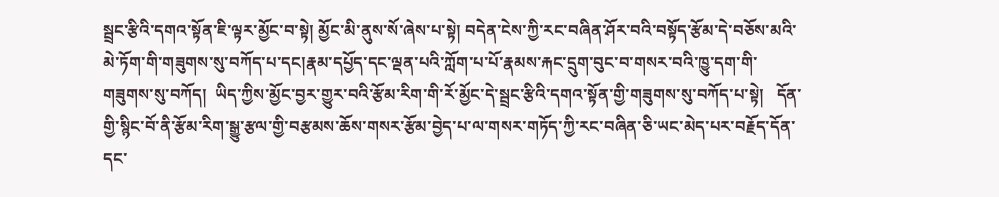སྦྲང་རྩིའི་དགའ་སྟོན་ཇི་ལྟར་མྱོང་བ་སྟེ། མྱོང་མི་ནུས་སོ་ཞེས་པ་སྟེ། བདེན་ངེས་ཀྱི་རང་བཞིན་ཤོར་བའི་བསྟོད་རྩོམ་དེ་བཅོས་མའི་མེ་ཏོག་གི་གཟུགས་སུ་བཀོད་པ་དང།རྣམ་དཔྱོད་དང་ལྡན་པའི་ཀློག་པ་པོ་རྣམས་རྐང་དྲུག་བུང་བ་གསར་བའི་ཁྱུ་དག་གི་གཟུགས་སུ་བཀོད།  ཡིད་ཀྱིས་མྱོང་བྱར་གྱུར་བའི་རྩོམ་རིག་གི་རོ་མྱོང་དེ་སྦྲང་རྩིའི་དགའ་སྟོན་གྱི་གཟུགས་སུ་བཀོད་པ་སྟེ།   དོན་གྱི་སྙིང་བོ་ནི་རྩོམ་རིག་སྒྱུ་རྩལ་གྱི་བརྩམས་ཆོས་གསར་རྩོམ་བྱེད་པ་ལ་གསར་གཏོད་ཀྱི་རང་བཞིན་ཅི་ཡང་མེད་པར་བརྗོད་དོན་དང་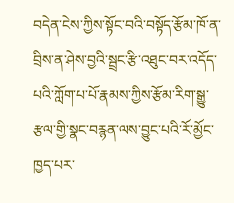བདེན་ངེས་ཀྱིས་སྟོང་བའི་བསྟོད་རྩོམ་ཁོ་ན་བྲིས་ན་ཤེས་བྱའི་སྦྲང་རྩི་འཐུང་བར་འདོད་པའི་ཀློག་པ་པོ་རྣམས་ཀྱིས་རྩོམ་རིག་སྒྱུ་རྩལ་གྱི་སྣང་བརྙན་ལས་བྱུང་པའི་རོ་མྱོང་ཁྱད་པར་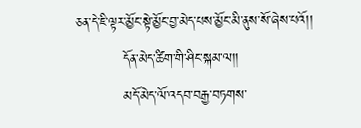ཅན་དེ་ཇི་ལྟར་མྱོང་སྟེ་མྱོང་བྱ་མེད་པས་མྱོང་མི་ནུས་སོ་ཞེས་པའོ།།
          དོན་མེད་ཚིག་གི་ཤིང་སྐམ་ལ།།
          མདོ་མེད་ལོ་འདབ་བརྒྱ་བཏགས་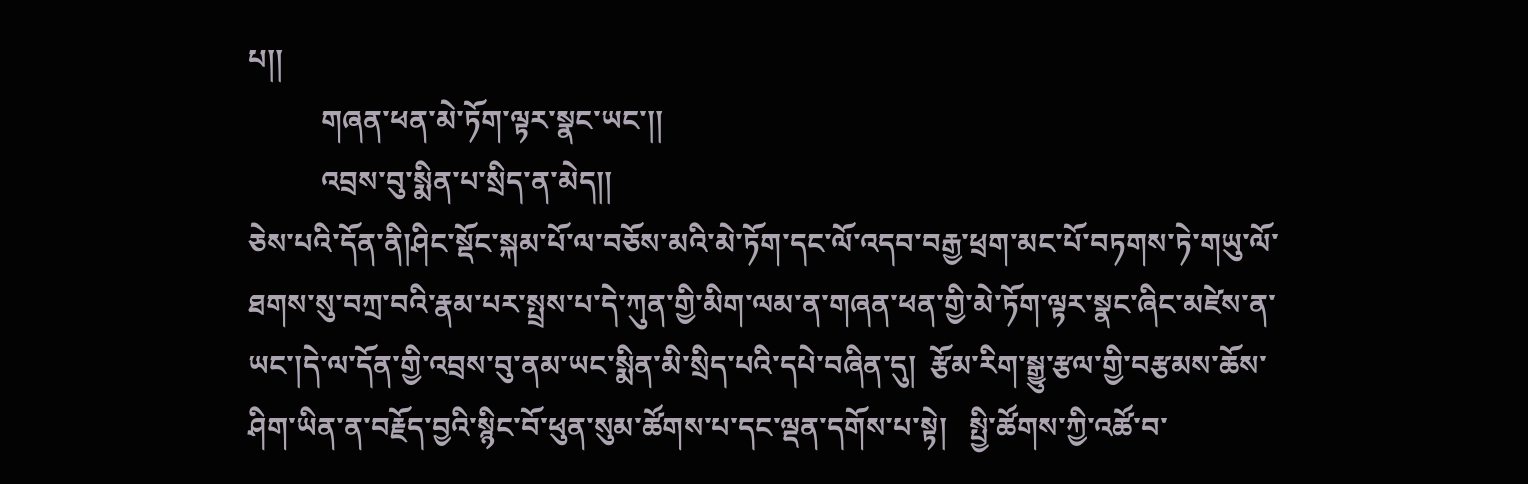པ།།
          གཞན་ཕན་མེ་ཏོག་ལྟར་སྣང་ཡང་།།
          འབྲས་བུ་སྨིན་པ་སྲིད་ན་མེད།།
ཅེས་པའི་དོན་ནི།ཤིང་སྡོང་སྐམ་པོ་ལ་བཅོས་མའི་མེ་ཏོག་དང་ལོ་འདབ་བརྒྱ་ཕྲག་མང་པོ་བཏགས་ཏེ་གཡུ་ལོ་ཐགས་སུ་བཀྲ་བའི་རྣམ་པར་སྤྲས་པ་དེ་ཀུན་གྱི་མིག་ལམ་ན་གཞན་ཕན་གྱི་མེ་ཏོག་ལྟར་སྣང་ཞིང་མཛེས་ན་ཡང་།དེ་ལ་དོན་གྱི་འབྲས་བུ་ནམ་ཡང་སྨིན་མི་སྲིད་པའི་དཔེ་བཞིན་དུ།  རྩོམ་རིག་སྒྱུ་རྩལ་གྱི་བརྩམས་ཆོས་ཤིག་ཡིན་ན་བརྗོད་བྱའི་སྙིང་བོ་ཕུན་སུམ་ཚོགས་པ་དང་ལྡན་དགོས་པ་སྟེ།   སྤྱི་ཚོགས་ཀྱི་འཚོ་བ་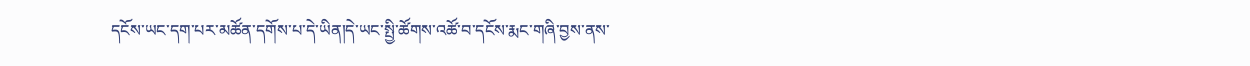དངོས་ཡང་དག་པར་མཚོན་དགོས་པ་དེ་ཡིན།དེ་ཡང་སྤྱི་ཚོགས་འཚོ་བ་དངོས་རྨང་གཞི་བྱས་ནས་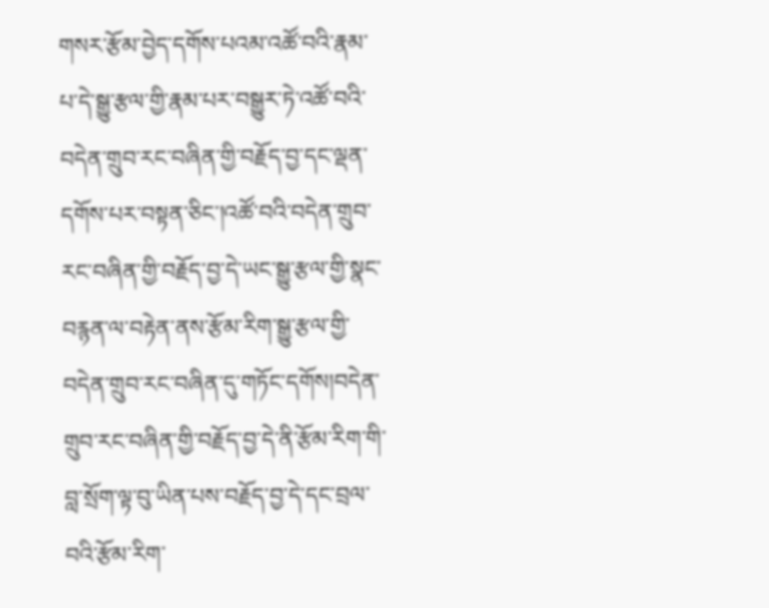གསར་རྩོམ་བྱེད་དགོས་པའམ་འཚོ་བའི་རྣམ་པ་དེ་སྒྱུ་རྩལ་གྱི་རྣམ་པར་བསྒྱུར་ཏེ་འཚོ་བའི་བདེན་གྲུབ་རང་བཞིན་གྱི་བརྗོད་བྱ་དང་ལྡན་དགོས་པར་བསྟན་ཅིང་།འཚོ་བའི་བདེན་གྲུབ་རང་བཞིན་གྱི་བརྗོད་བྱ་དེ་ཡང་སྒྱུ་རྩལ་གྱི་སྣང་བརྙན་ལ་བརྟེན་ནས་རྩོམ་རིག་སྒྱུ་རྩལ་གྱི་བདེན་གྲུབ་རང་བཞིན་དུ་གཏོང་དགོས།བདེན་གྲུབ་རང་བཞིན་གྱི་བརྗོད་བྱ་དེ་ནི་རྩོམ་རིག་གི་བླ་སྲོག་ལྟ་བུ་ཡིན་པས་བརྗོད་བྱ་དེ་དང་བྲལ་བའི་རྩོམ་རིག་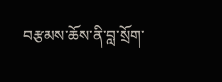བརྩམས་ཆོས་ནི་བླ་སྲོག་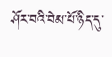ཤོར་བའི་བེམ་པོ་ཉིད་དུ་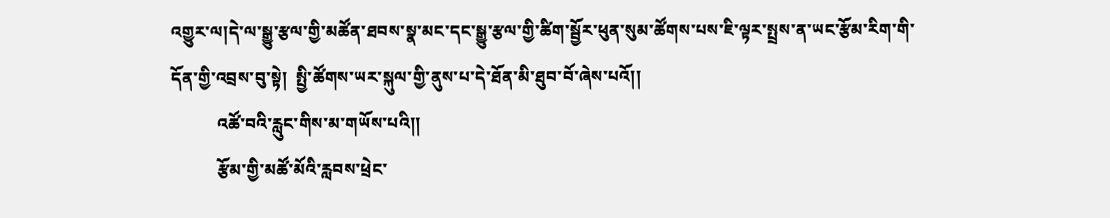འགྱུར་ལ།དེ་ལ་སྒྱུ་རྩལ་གྱི་མཚོན་ཐབས་སྣ་མང་དང་སྒྱུ་རྩལ་གྱི་ཚིག་སྦྱོར་ཕུན་སུམ་ཚོགས་པས་ཇི་ལྟར་སྤྲས་ན་ཡང་རྩོམ་རིག་གི་དོན་གྱི་འབྲས་བུ་སྟེ།  སྤྱི་ཚོགས་ཡར་སྐུལ་གྱི་ནུས་པ་དེ་ཐོན་མི་ཐུབ་བོ་ཞེས་པའོ།།
           འཚོ་བའི་རླུང་གིས་མ་གཡོས་པའི།།
           རྩོམ་གྱི་མཚོ་མོའི་རླབས་ཕྲེང་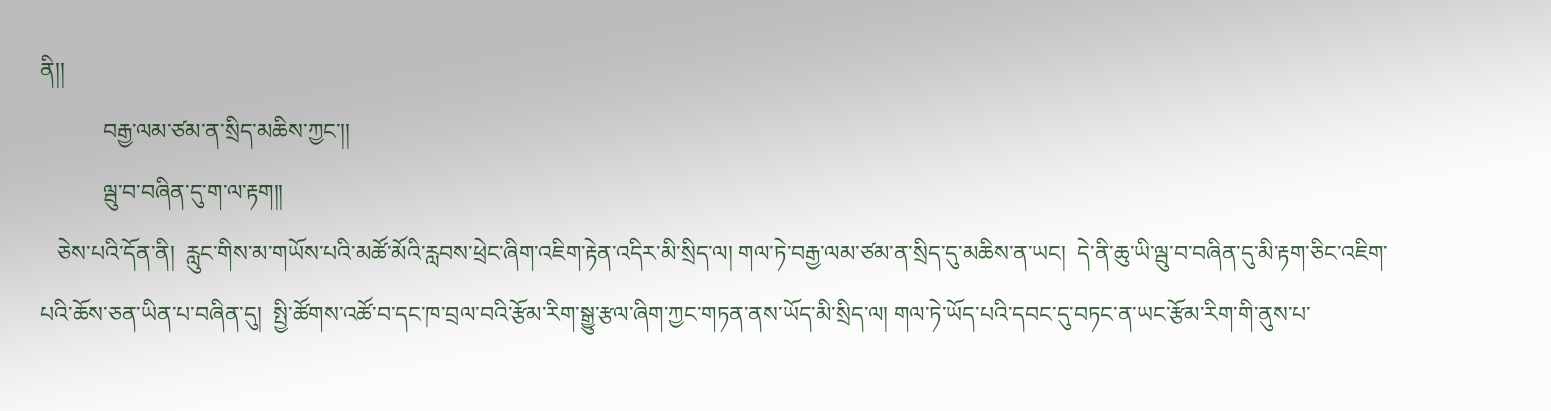ནི།།
           བརྒྱ་ལམ་ཙམ་ན་སྲིད་མཆིས་ཀྱང་།།
           ལྦུ་བ་བཞིན་དུ་ག་ལ་རྟག།།
   ཅེས་པའི་དོན་ནི།  རླུང་གིས་མ་གཡོས་པའི་མཚོ་མོའི་རླབས་ཕྲེང་ཞིག་འཇིག་རྟེན་འདིར་མི་སྲིད་ལ། གལ་ཏེ་བརྒྱ་ལམ་ཙམ་ན་སྲིད་དུ་མཆིས་ན་ཡང།  དེ་ནི་ཆུ་ཡི་ལྦུ་བ་བཞིན་དུ་མི་རྟག་ཅིང་འཇིག་པའི་ཆོས་ཅན་ཡིན་པ་བཞིན་དུ།  སྤྱི་ཚོགས་འཚོ་བ་དང་ཁ་བྲལ་བའི་རྩོམ་རིག་སྒྱུ་རྩལ་ཞིག་ཀྱང་གཏན་ནས་ཡོད་མི་སྲིད་ལ། གལ་ཏེ་ཡོད་པའི་དབང་དུ་བཏང་ན་ཡང་རྩོམ་རིག་གི་ནུས་པ་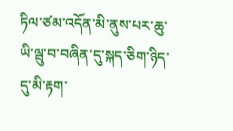ཏིལ་ཙམ་འདོན་མི་ནུས་པར་ཆུ་ཡི་ལྦུ་བ་བཞིན་དུ་སྐད་ཅིག་ཉིད་དུ་མི་རྟག་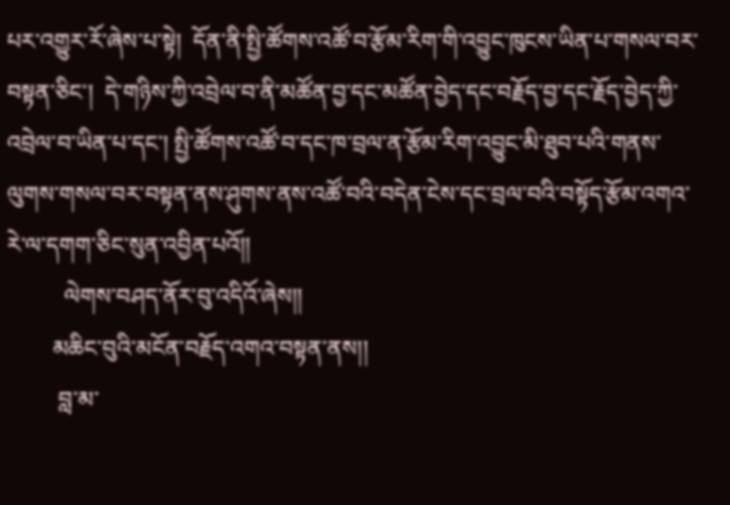པར་འགྱུར་རོ་ཞེས་པ་སྟེ།  དོན་ནི་སྤྱི་ཚོགས་འཚོ་བ་རྩོམ་རིག་གི་འབྱུང་ཁུངས་ཡིན་པ་གསལ་བར་བསྟན་ཅིང་།  དེ་གཉིས་ཀྱི་འབྲེལ་བ་ནི་མཚོན་བྱ་དང་མཚོན་བྱེད་དང་བརྗོད་བྱ་དང་རྗོད་བྱེད་ཀྱི་འབྲེལ་བ་ཡིན་པ་དང་། སྤྱི་ཚོགས་འཚོ་བ་དང་ཁ་བྲལ་ན་རྩོམ་རིག་འབྱུང་མི་ཐུབ་པའི་གནས་ལུགས་གསལ་བར་བསྟན་ནས་ཤུགས་ནས་འཚོ་བའི་བདེན་ངེས་དང་བྲལ་བའི་བསྟོད་རྩོམ་འགའ་རེ་ལ་དགག་ཅིང་སུན་འབྱིན་པའོ།།
          ལེགས་བཤད་ནོར་བུ་འདིའོ་ཞེས།།
        མཆིང་བུའི་མངོན་བརྗོད་འགའ་བསྟན་ནས།།
         བླ་མ་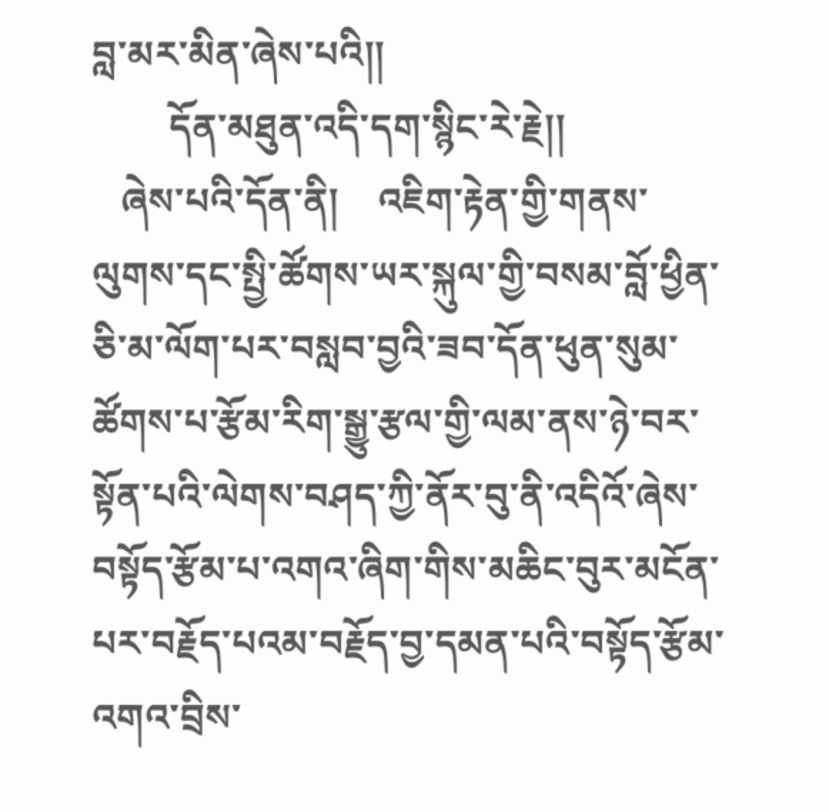བླ་མར་མིན་ཞེས་པའི།།
        དོན་མཐུན་འདི་དག་སྙིང་རེ་རྗེ།།
   ཞེས་པའི་དོན་ནི།    འཇིག་རྟེན་གྱི་གནས་ལུགས་དང་སྤྱི་ཚོགས་ཡར་སྐུལ་གྱི་བསམ་བློ་ཕྱིན་ཅི་མ་ལོག་པར་བསླབ་བྱའི་ཟབ་དོན་ཕུན་སུམ་ཚོགས་པ་རྩོམ་རིག་སྒྱུ་རྩལ་གྱི་ལམ་ནས་ཉེ་བར་སྟོན་པའི་ལེགས་བཤད་ཀྱི་ནོར་བུ་ནི་འདིའོ་ཞེས་བསྟོད་རྩོམ་པ་འགའ་ཞིག་གིས་མཆིང་བུར་མངོན་པར་བརྗོད་པའམ་བརྗོད་བྱ་དམན་པའི་བསྟོད་རྩོམ་འགའ་བྲིས་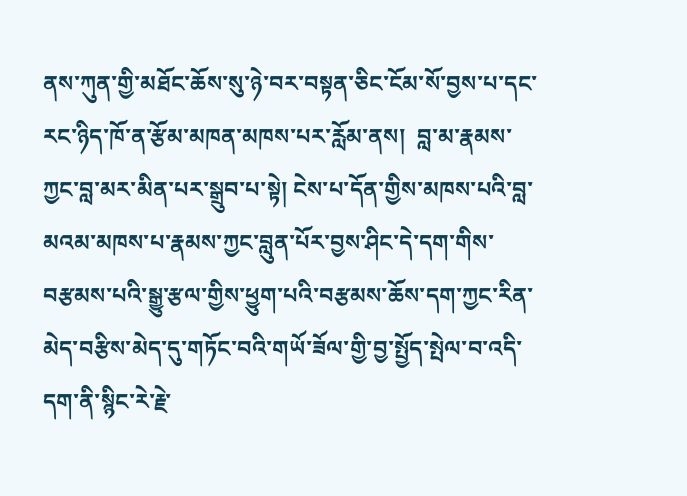ནས་ཀུན་གྱི་མཐོང་ཆོས་སུ་ཉེ་བར་བསྟན་ཅིང་ངོམ་སོ་བྱས་པ་དང་རང་ཉིད་ཁོ་ན་རྩོམ་མཁན་མཁས་པར་རློམ་ནས།  བླ་མ་རྣམས་ཀྱང་བླ་མར་མིན་པར་སྒྲུབ་པ་སྟེ། ངེས་པ་དོན་གྱིས་མཁས་པའི་བླ་མའམ་མཁས་པ་རྣམས་ཀྱང་བླུན་པོར་བྱས་ཤིང་དེ་དག་གིས་བརྩམས་པའི་སྒྱུ་རྩལ་གྱིས་ཕྱུག་པའི་བརྩམས་ཆོས་དག་ཀྱང་རིན་མེད་བརྩིས་མེད་དུ་གཏོང་བའི་གཡོ་ཟོལ་གྱི་བྱ་སྤྱོད་སྤེལ་བ་འདི་དག་ནི་སྙིང་རེ་རྗེ་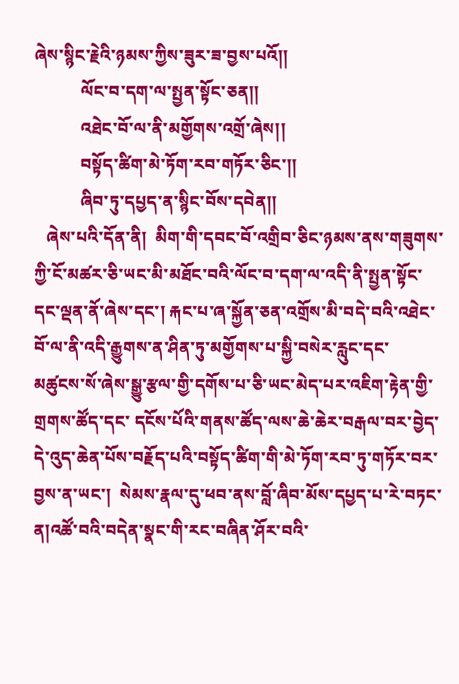ཞེས་སྙིང་རྗེའི་ཉམས་ཀྱིས་ཟུར་ཟ་བྱས་པའོ།།
           ལོང་བ་དག་ལ་སྤྱན་སྟོང་ཅན།།
           འཐེང་བོ་ལ་ནི་མགྱོགས་འགྲོ་ཞེས།།
           བསྟོད་ཚིག་མེ་ཏོག་རབ་གཏོར་ཅིང་།།
           ཞིབ་ཏུ་དཔྱད་ན་སྙིང་བོས་དབེན།།
   ཞེས་པའི་དོན་ནི།  མིག་གི་དབང་བོ་འགྲིབ་ཅིང་ཉམས་ནས་གཟུགས་ཀྱི་ངོ་མཚར་ཅི་ཡང་མི་མཐོང་བའི་ལོང་བ་དག་ལ་འདི་ནི་སྤྱན་སྟོང་དང་ལྡན་ནོ་ཞེས་དང་། རྐང་པ་ཞ་སྐྱོན་ཅན་འགྲོས་མི་བདེ་བའི་འཐེང་བོ་ལ་ནི་འདི་རྒྱུགས་ན་ཤིན་ཏུ་མགྱོགས་པ་སྐྱི་བསེར་རླུང་དང་ མཚུངས་སོ་ཞེས་སྒྱུ་རྩལ་གྱི་དགོས་པ་ཅི་ཡང་མེད་པར་འཇིག་རྟེན་གྱི་གྲགས་ཚོད་དང་ དངོས་པོའི་གནས་ཚོད་ལས་ཆེ་ཆེར་བརྒལ་བར་བྱེད་དེ་འུད་ཆེན་པོས་བརྗོད་པའི་བསྟོད་ཚིག་གི་མེ་ཏོག་རབ་ཏུ་གཏོར་བར་བྱས་ན་ཡང་།  སེམས་རྣལ་དུ་ཕབ་ནས་བློ་ཞིབ་མོས་དཔྱད་པ་རེ་བཏང་ན།འཚོ་བའི་བདེན་སྣང་གི་རང་བཞིན་ཤོར་བའི་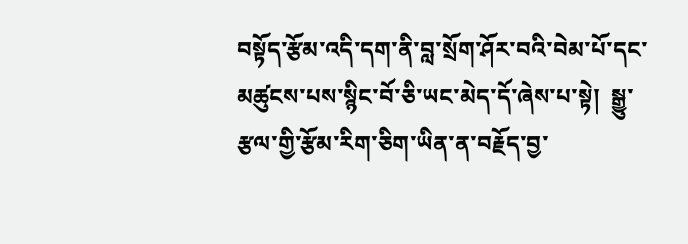བསྟོད་རྩོམ་འདི་དག་ནི་བླ་སྲོག་ཤོར་བའི་བེམ་པོ་དང་མཚུངས་པས་སྙིང་བོ་ཅི་ཡང་མེད་དོ་ཞེས་པ་སྟེ།  སྒྱུ་རྩལ་གྱི་རྩོམ་རིག་ཅིག་ཡིན་ན་བརྗོད་བྱ་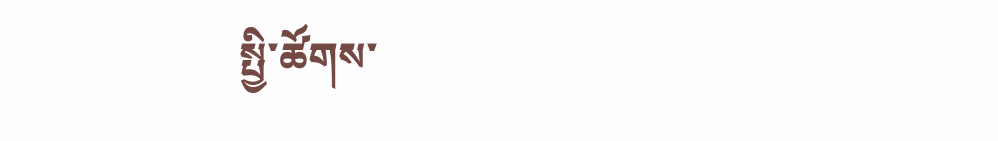སྤྱི་ཚོགས་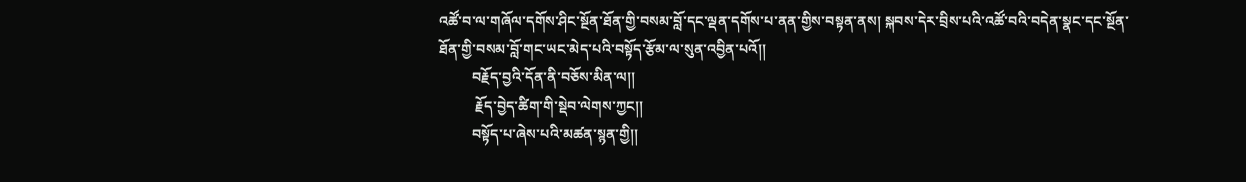འཚོ་བ་ལ་གཞོལ་དགོས་ཤིང་སྔོན་ཐོན་གྱི་བསམ་བློ་དང་ལྡན་དགོས་པ་ནན་གྱིས་བསྟན་ནས། སྐབས་དེར་བྲིས་པའི་འཚོ་བའི་བདེན་སྣང་དང་སྔོན་ཐོན་གྱི་བསམ་བློ་གང་ཡང་མེད་པའི་བསྟོད་རྩོམ་ལ་སུན་འབྱིན་པའོ།།
         བརྗོད་བྱའི་དོན་ནི་བཅོས་མིན་ལ།།
          རྗོད་བྱེད་ཚིག་གི་སྡེབ་ལེགས་ཀྱང།།
         བསྟོད་པ་ཞེས་པའི་མཚན་སྙན་གྱི།།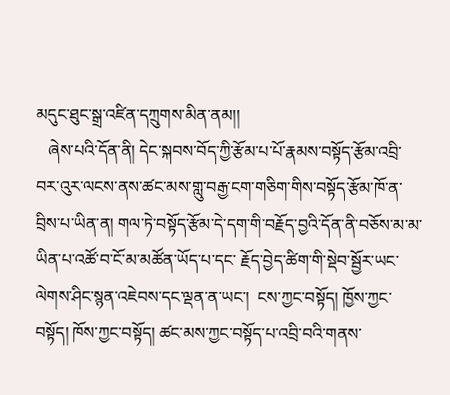མདུང་ཐུང་སྒྲ་འཛིན་དཀྲུགས་མིན་ནམ།།
   ཞེས་པའི་དོན་ནི། དེང་སྐབས་བོད་ཀྱི་རྩོམ་པ་པོ་རྣམས་བསྟོད་རྩོམ་འབྲི་བར་འུར་ལངས་ནས་ཚང་མས་གླུ་བརྒྱ་ངག་གཅིག་གིས་བསྟོད་རྩོམ་ཁོ་ན་བྲིས་པ་ཡིན་ན། གལ་ཏེ་བསྟོད་རྩོམ་དེ་དག་གི་བརྗོད་བྱའི་དོན་ནི་བཅོས་མ་མ་ཡིན་པ་འཚོ་བ་ངོ་མ་མཚོན་ཡོད་པ་དང་ རྗོད་བྱེད་ཚིག་གི་སྡེབ་སྦྱོར་ཡང་ལེགས་ཤིང་སྙན་འཇེབས་དང་ལྡན་ན་ཡང་།  ངས་ཀྱང་བསྟོད། ཁྱོས་ཀྱང་བསྟོད། ཁོས་ཀྱང་བསྟོད། ཚང་མས་ཀྱང་བསྟོད་པ་འབྲི་བའི་གནས་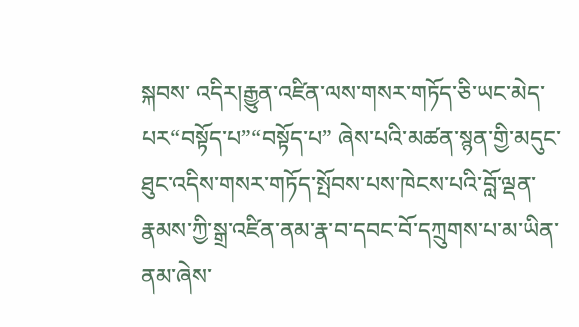སྐབས་ འདིར།རྒྱུན་འཛིན་ལས་གསར་གཏོད་ཅི་ཡང་མེད་པར“བསྟོད་པ”“བསྟོད་པ” ཞེས་པའི་མཚན་སྙན་གྱི་མདུང་ཐུང་འདིས་གསར་གཏོད་སྤོབས་པས་ཁེངས་པའི་བློ་ལྡན་རྣམས་ཀྱི་སྒྲ་འཛིན་ནམ་རྣ་བ་དབང་བོ་དཀྲུགས་པ་མ་ཡིན་ནམ་ཞེས་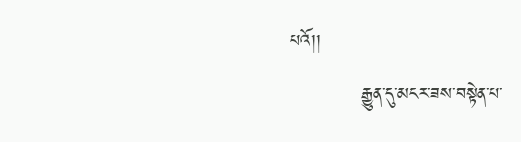པའོ།།
           རྒྱུན་དུ་མངར་ཟས་བསྟེན་པ་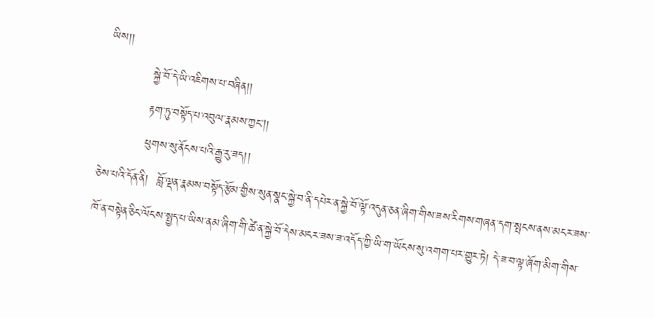ཡིས།།
           སྐྱེ་བོ་དེ་ཡི་འཇིགས་པ་བཞིན།།
           རྟག་ཏུ་བསྟོད་པ་འབུལ་རྣམས་ཀྱང།།
           ཕུགས་སུ་ནོངས་པའི་རྒྱུ་རུ་ཟད།།
ཅེས་པའི་དོན་ནི།  བློ་ལྡན་རྣམས་བསྟོད་རྩོམ་གྱིས་སུན་སྣང་སྐྱེ་བ་ནི་དཔེར་ན་སྐྱེ་བོ་ལྟོ་འདུན་ཅན་ཞིག་གིས་ཟས་རིགས་གཞན་དག་སྤངས་ནས་མངར་ཟས་ཁོ་ན་བསྟེན་ཅིང་ལོངས་སྤྱད་པ་ཡིས་ནམ་ཞིག་གི་ཚེ་ན་སྐྱེ་བོ་དེས་མངར་ཟས་ཟ་འདོད་ཀྱི་ཡི་ག་ཡོངས་སུ་འགག་པར་གྱུར་ཏེ། དེ་ཟ་བ་ལྟ་ཞོག་མིག་གིས་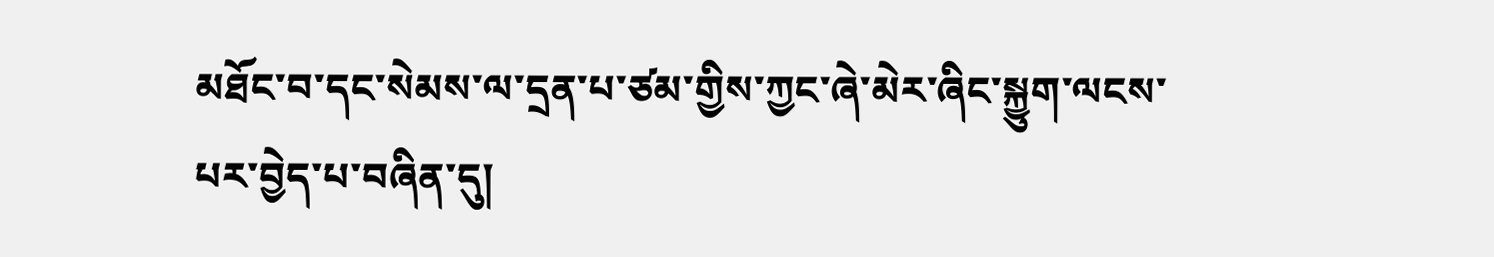མཐོང་བ་དང་སེམས་ལ་དྲན་པ་ཙམ་གྱིས་ཀྱང་ཞེ་མེར་ཞིང་སྐྱུག་ལངས་པར་བྱེད་པ་བཞིན་དུ།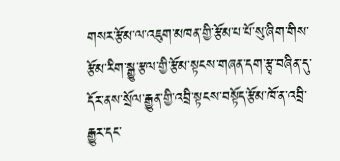གསར་རྩོམ་ལ་འཇུག་མཁན་གྱི་རྩོམ་པ་པོ་སུ་ཞིག་གིས་རྩོམ་རིག་སྒྱུ་རྩལ་གྱི་རྩོམ་སྟངས་གཞན་དག་རྩྭ་བཞིན་དུ་དོར་ནས་སྲོལ་རྒྱུན་གྱི་འབྲི་སྟངས་བསྟོད་རྩོམ་ཁོ་ན་འབྲི་རྒྱུར་དང་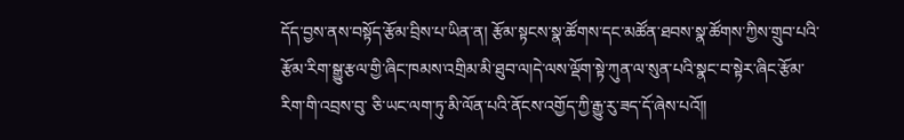དོད་བྱས་ནས་བསྟོད་རྩོམ་བྲིས་པ་ཡིན་ན། རྩོམ་སྟངས་སྣ་ཚོགས་དང་མཚོན་ཐབས་སྣ་ཚོགས་ཀྱིས་གྲུབ་པའི་རྩོམ་རིག་སྒྱུ་རྩལ་གྱི་ཞིང་ཁམས་འགྲིམ་མི་ཐུབ་ལ།དེ་ལས་ལྡོག་སྟེ་ཀུན་ལ་སུན་པའི་སྣང་བ་སྟེར་ཞིང་རྩོམ་རིག་གི་འབྲས་བུ་ ཅི་ཡང་ལག་ཏུ་མི་ལོན་པའི་ནོངས་འགྱོད་ཀྱི་རྒྱུ་རུ་ཟད་དོ་ཞེས་པའོ།།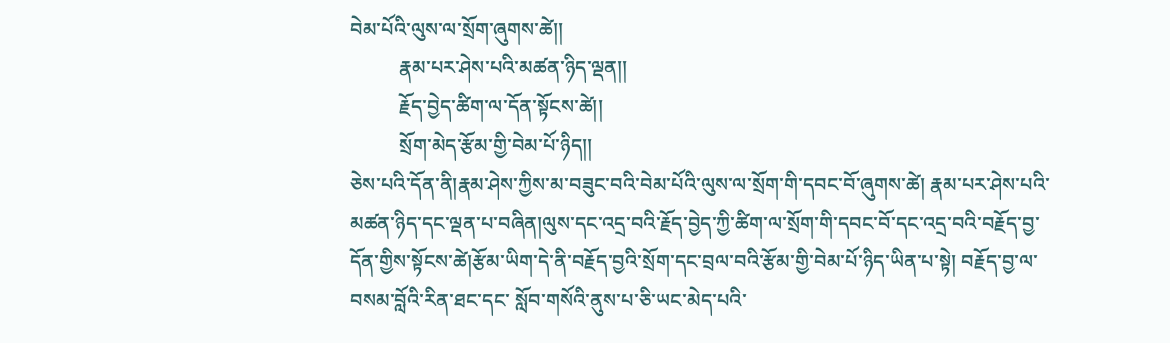བེམ་པོའི་ལུས་ལ་སྲོག་ཞུགས་ཚེ།།
          རྣམ་པར་ཤེས་པའི་མཚན་ཉིད་ལྡན།།
          རྗོད་བྱེད་ཚིག་ལ་དོན་སྟོངས་ཚེ།།
          སྲོག་མེད་རྩོམ་གྱི་བེམ་པོ་ཉིད།།
ཅེས་པའི་དོན་ནི།རྣམ་ཤེས་ཀྱིས་མ་བཟུང་བའི་བེམ་པོའི་ལུས་ལ་སྲོག་གི་དབང་བོ་ཞུགས་ཚེ། རྣམ་པར་ཤེས་པའི་མཚན་ཉིད་དང་ལྡན་པ་བཞིན།ལུས་དང་འདྲ་བའི་རྗོད་བྱེད་ཀྱི་ཚིག་ལ་སྲོག་གི་དབང་བོ་དང་འདྲ་བའི་བརྗོད་བྱ་དོན་གྱིས་སྟོངས་ཚེ།རྩོམ་ཡིག་དེ་ནི་བརྗོད་བྱའི་སྲོག་དང་བྲལ་བའི་རྩོམ་གྱི་བེམ་པོ་ཉིད་ཡིན་པ་སྟེ། བརྗོད་བྱ་ལ་བསམ་བློའི་རིན་ཐང་དང་ སློབ་གསོའི་ནུས་པ་ཅི་ཡང་མེད་པའི་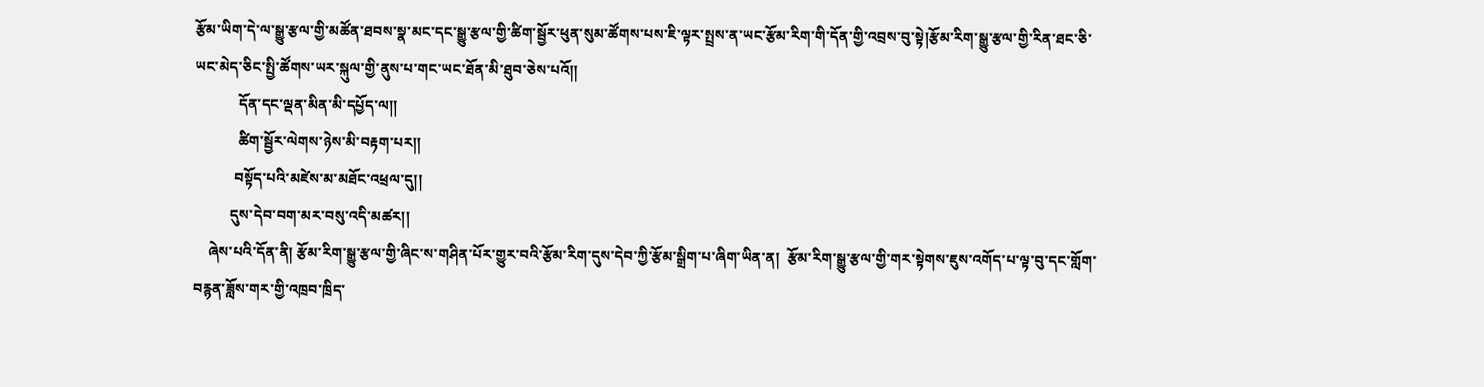རྩོམ་ཡིག་དེ་ལ་སྒྱུ་རྩལ་གྱི་མཚོན་ཐབས་སྣ་མང་དང་སྒྱུ་རྩལ་གྱི་ཚིག་སྦྱོར་ཕུན་སུམ་ཚོགས་པས་ཇི་ལྟར་སྤྲས་ན་ཡང་རྩོམ་རིག་གི་དོན་གྱི་འབྲས་བུ་སྟེ།རྩོམ་རིག་སྒྱུ་རྩལ་གྱི་རིན་ཐང་ཅི་ཡང་མེད་ཅིང་སྤྱི་ཚོགས་ཡར་སྐུལ་གྱི་ནུས་པ་གང་ཡང་ཐོན་མི་ཐུབ་ཅེས་པའོ།།
            དོན་དང་ལྡན་མིན་མི་དཔྱོད་ལ།།
            ཚིག་སྦྱོར་ལེགས་ཉེས་མི་བརྟག་པར།།
           བསྟོད་པའི་མཛེས་མ་མཐོང་འཕྲལ་དུ།།
          དུས་དེབ་བག་མར་བསུ་འདི་མཚར།།
    ཞེས་པའི་དོན་ནི། རྩོམ་རིག་སྒྱུ་རྩལ་གྱི་ཞིང་ས་གཤིན་པོར་གྱུར་བའི་རྩོམ་རིག་དུས་དེབ་ཀྱི་རྩོམ་སྒྲིག་པ་ཞིག་ཡིན་ན།  རྩོམ་རིག་སྒྱུ་རྩལ་གྱི་གར་སྟེགས་ཇུས་འགོད་པ་ལྟ་བུ་དང་གློག་བརྙན་ཟློས་གར་གྱི་འཁྲབ་ཁྲིད་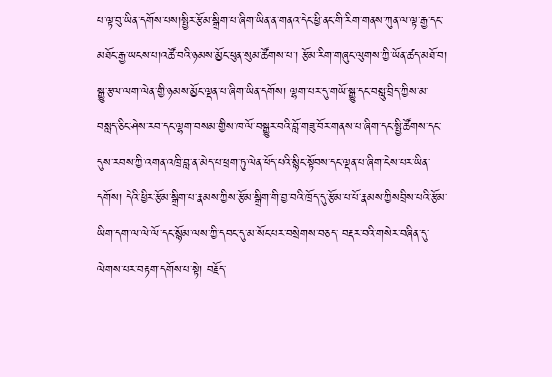པ་ལྟ་བུ་ཡིན་དགོས་པས།སྤྱིར་རྩོམ་སྒྲིག་པ་ཞིག་ཡིན་ན་གནའ་དེང་ཕྱི་ནང་གི་རིག་གནས་ཀུན་ལ་ལྟ་རྒྱ་དང་མཐོང་རྒྱ་ཡངས་པ།འཚོ་བའི་ཉམས་མྱོང་ཕུན་སུམ་ཚོགས་པ་། རྩོམ་རིག་གཞུང་ལུགས་ཀྱི་ཡོན་ཚད་མཐོ་བ། སྒྱུ་རྩལ་ལག་ལེན་གྱི་ཉམས་མྱོང་ལྡན་པ་ཞིག་ཡིན་དགོས། ལྷག་པར་དུ་གཡོ་སྒྱུ་དང་བསླུ་བྲིད་ཀྱིས་མ་བསླད་ཅིང་ཤེས་རབ་དང་ལྷག་བསམ་གྱིས་ཁ་ལོ་བསྒྱུར་བའི་བློ་གཟུ་བོར་གནས་པ་ཞིག་དང་སྤྱི་ཚོགས་དང་དུས་རབས་ཀྱི་འགན་འཁྲི་བླ་ན་མེད་པ་ཕྲག་ཏུ་ལེན་ཕོད་པའི་སྙིང་སྟོབས་དང་ལྡན་པ་ཞིག་ངེས་པར་ཡིན་དགོས། དེའི་ཕྱིར་རྩོམ་སྒྲིག་པ་རྣམས་ཀྱིས་རྩོམ་སྒྲིག་གི་བྱ་བའི་ཁྲོད་དུ་རྩོམ་པ་པོ་རྣམས་ཀྱིསབྲིས་པའི་རྩོམ་ཡིག་དག་ལ་ལེ་ལོ་དང་སྙོམ་ལས་ཀྱི་དབང་དུ་མ་སོང་པར་བསྲེགས་བཅད་ བརྡར་བའི་གསེར་བཞིན་དུ་ལེགས་པར་བརྟག་དགོས་པ་སྟེ། བརྗོད་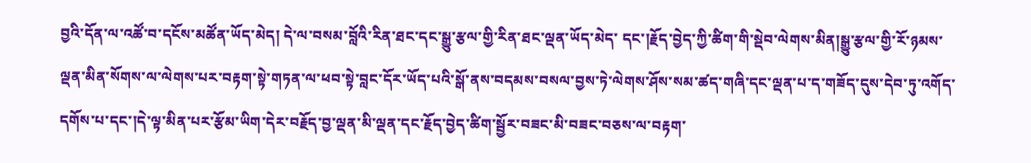བྱའི་དོན་ལ་འཚོ་བ་དངོས་མཚོན་ཡོད་མེད། དེ་ལ་བསམ་བློའི་རིན་ཐང་དང་སྒྱུ་རྩལ་གྱི་རིན་ཐང་ལྡན་ཡོད་མེད་ དང་།རྗོད་བྱེད་ཀྱི་ཚིག་གི་སྡེབ་ལེགས་མིན།སྒྱུ་རྩལ་གྱི་རོ་ཉམས་ལྡན་མིན་སོགས་ལ་ལེགས་པར་བརྟག་སྟེ་གཏན་ལ་ཕབ་སྟེ་བླང་དོར་ཡོད་པའི་སྒོ་ནས་བདམས་བསལ་བྱས་ཏེ་ལེགས་ཤོས་སམ་ཚད་གཞི་དང་ལྡན་པ་ད་གཟོད་དུས་དེབ་ཏུ་འགོད་དགོས་པ་དང་།དེ་ལྟ་མིན་པར་རྩོམ་ཡིག་དེར་བརྗོད་བྱ་ལྡན་མི་ལྡན་དང་རྗོད་བྱེད་ཚིག་སྦྱོར་བཟང་མི་བཟང་བཅས་ལ་བརྟག་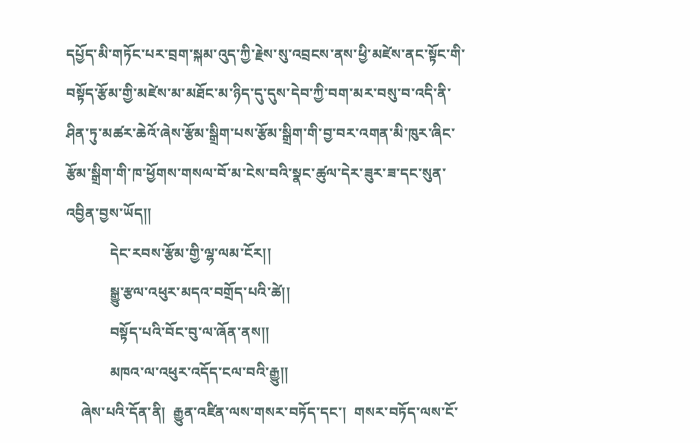དཔྱོད་མི་གཏོང་པར་བྲག་སྐམ་འུད་ཀྱི་རྗེས་སུ་འབྲངས་ནས་ཕྱི་མཛེས་ནང་སྟོང་གི་བསྟོད་རྩོམ་གྱི་མཛེས་མ་མཐོང་མ་ཉིད་དུ་དུས་དེབ་ཀྱི་བག་མར་བསུ་བ་འདི་ནི་ཤིན་ཏུ་མཚར་ཆེའོ་ཞེས་རྩོམ་སྒྲིག་པས་རྩོམ་སྒྲིག་གི་བྱ་བར་འགན་མི་ཁུར་ཞིང་རྩོམ་སྒྲིག་གི་ཁ་ཕྱོགས་གསལ་བོ་མ་ངེས་བའི་སྣང་ཚུལ་དེར་ཟུར་ཟ་དང་སུན་འབྱིན་བྱས་ཡོད།།
            དེང་རབས་རྩོམ་གྱི་ལྷ་ལམ་ངོར།།
            སྒྱུ་རྩལ་འཕུར་མདའ་བགྲོད་པའི་ཚེ།།
            བསྟོད་པའི་བོང་བུ་ལ་ཞོན་ནས།།
            མཁའ་ལ་འཕུར་འདོད་ངལ་བའི་རྒྱུ།།
    ཞེས་པའི་དོན་ནི།  རྒྱུན་འཛིན་ལས་གསར་བཏོད་དང་།  གསར་བཏོད་ལས་ངོ་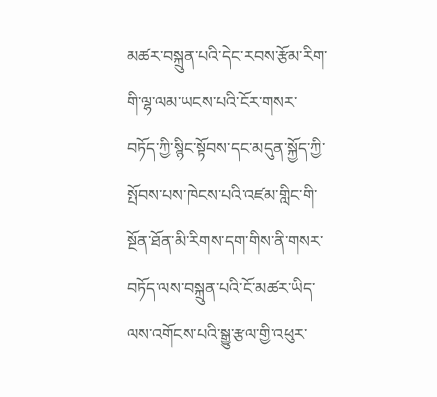མཚར་བསྐྲུན་པའི་དེང་རབས་རྩོམ་རིག་གི་ལྷ་ལམ་ཡངས་པའི་ངོར་གསར་བཏོད་ཀྱི་སྙིང་སྟོབས་དང་མདུན་སྐྱོད་ཀྱི་སྤོབས་པས་ཁེངས་པའི་འཛམ་གླིང་གི་སྔོན་ཐོན་མི་རིགས་དག་གིས་ནི་གསར་བཏོད་ལས་བསྐྲུན་པའི་ངོ་མཚར་ཡིད་ལས་འགོངས་པའི་སྒྱུ་རྩལ་གྱི་འཕུར་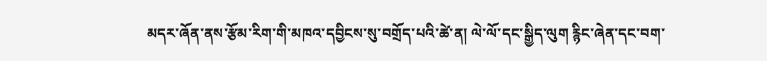མདར་ཞོན་ནས་རྩོམ་རིག་གི་མཁའ་དབྱིངས་སུ་བགྲོད་པའི་ཚེ་ན། ལེ་ལོ་དང་སྒྱིད་ལུག རྙིང་ཞེན་དང་བག་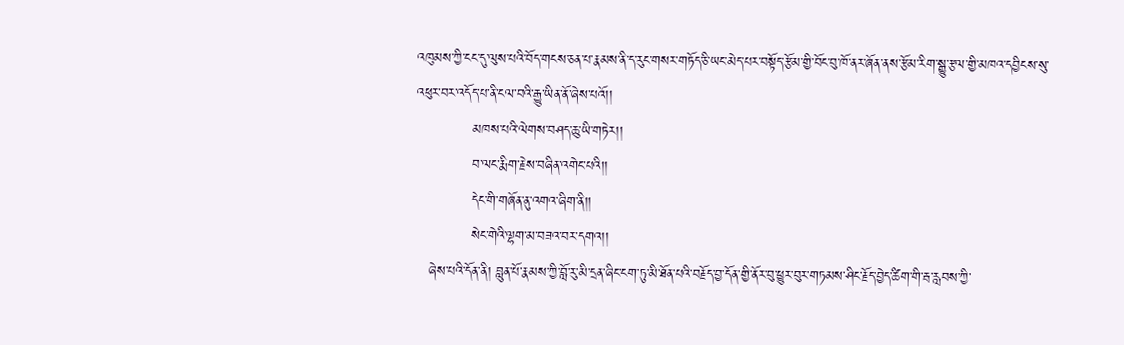འཁུམས་ཀྱི་ངང་དུ་ལུས་པའི་བོད་གངས་ཅན་པ་རྣམས་ནི་ད་རུང་གསར་གཏོད་ཅི་ཡང་མེད་པར་བསྟོད་རྩོམ་གྱི་བོང་བུ་ཁོ་ནར་ཞོན་ནས་རྩོམ་རིག་སྒྱུ་རྩལ་གྱི་མཁའ་དབྱིངས་སུ་འཕུར་བར་འདོད་པ་ནི་ངལ་བའི་རྒྱུ་ཡིན་ནོ་ཞེས་པའོ།།
            མཁས་པའི་ལེགས་བཤད་ཆུ་ཡི་གཏེར།།
            བ་ལང་རྨིག་རྗེས་བཞིན་འགེང་པའི།།
            དེང་གི་གཞོན་ནུ་འགའ་ཞིག་ནི།།
            སེང་གེའི་ལྷག་མ་བཟའ་བར་དགའ།།
   ཞེས་པའི་དོན་ནི། བླུན་པོ་རྣམས་ཀྱི་བློ་རུ་མི་དྲན་ཞིང་ངག་ཏུ་མི་ཐོན་པའི་བརྗོད་བྱ་དོན་གྱི་ནོར་བུ་ཕྱུར་བུར་གཏམས་ཤིང་རྗོད་བྱེད་ཚིག་གི་རྦ་རླབས་ཀྱི་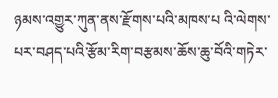ཉམས་འགྱུར་ཀུན་ནས་རྫོགས་པའི་མཁས་པ འི་ལེགས་པར་བཤད་པའི་རྩོམ་རིག་བརྩམས་ཆོས་ཆུ་བོའི་གཏེར་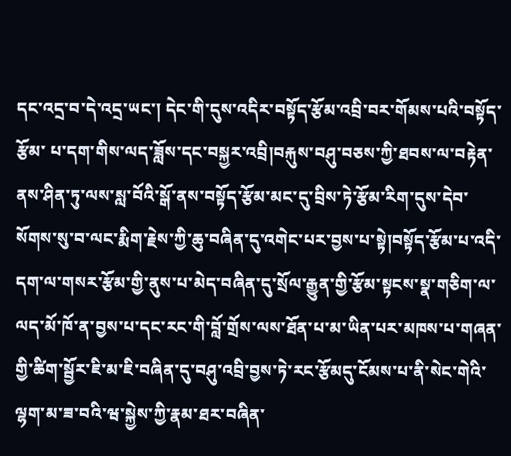དང་འདྲ་བ་དེ་འདྲ་ཡང་། དེང་གི་དུས་འདིར་བསྟོད་རྩོམ་འབྲི་བར་གོམས་པའི་བསྟོད་རྩོམ་ པ་དག་གིས་ལད་ཟློས་དང་བསྐྱར་འབྲི།བརྐུས་བཤུ་བཅས་ཀྱི་ཐབས་ལ་བརྟེན་ནས་ཤིན་ཏུ་ལས་སླ་བོའི་སྒོ་ནས་བསྟོད་རྩོམ་མང་དུ་བྲིས་ཏེ་རྩོམ་རིག་དུས་དེབ་སོགས་སུ་བ་ལང་རྨིག་རྗེས་ཀྱི་ཆུ་བཞིན་དུ་འགེང་པར་བྱས་པ་སྟེ།བསྟོད་རྩོམ་པ་འདི་དག་ལ་གསར་རྩོམ་གྱི་ནུས་པ་མེད་བཞིན་དུ་སྲོལ་རྒྱུན་གྱི་རྩོམ་སྟངས་སྣ་གཅིག་ལ་ལད་མོ་ཁོ་ན་བྱས་པ་དང་རང་གི་བློ་གྲོས་ལས་ཐོན་པ་མ་ཡིན་པར་མཁས་པ་གཞན་གྱི་ཚིག་སྦྱོར་ཇི་མ་ཇི་བཞིན་དུ་བཤུ་འབྲི་བྱས་ཏེ་རང་རྩོམདུ་ངོམས་པ་ནི་སེང་གེའི་ལྷག་མ་ཟ་བའི་ཝ་སྐྱེས་ཀྱི་རྣམ་ཐར་བཞིན་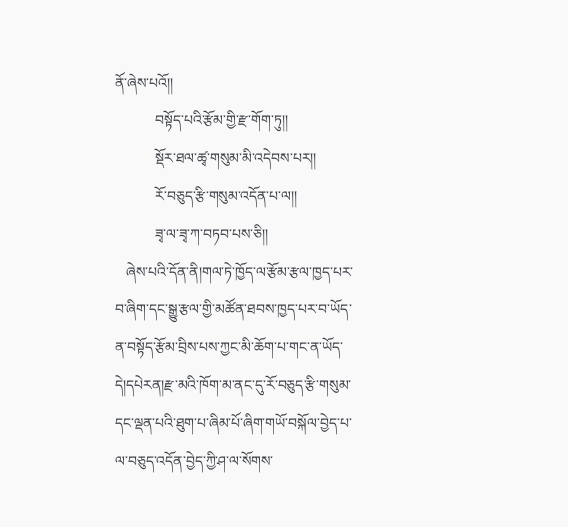ནོ་ཞེས་པའོ།།
           བསྟོད་པའི་རྩོམ་གྱི་རྫ་གོག་ཏུ།།
           སྡོར་ཐལ་ཚྭ་གསུམ་མི་འདེབས་པར།།
           རོ་བཅུད་རྩི་གསུམ་འདོན་པ་ལ།།
           ཟྭ་ལ་ཟྭ་ཀ་བཏབ་པས་ཅི།།
   ཞེས་པའི་དོན་ནི།གལ་ཏེ་ཁྱོད་ལ་རྩོམ་རྩལ་ཁྱད་པར་བ་ཞིག་དང་སྒྱུ་རྩལ་གྱི་མཚོན་ཐབས་ཁྱད་པར་བ་ཡོད་ན་བསྟོད་རྩོམ་བྲིས་པས་ཀྱང་མི་ཆོག་པ་གང་ན་ཡོད་དེ།དཔེརན།རྫ་མའི་ཁོག་མ་ནང་དུ་རོ་བཅུད་རྩི་གསུམ་དང་ལྡན་པའི་ཐུག་པ་ཞིམ་པོ་ཞིག་གཡོ་བསྐོལ་བྱེད་པ་ལ་བཅུད་འདོན་བྱེད་ཀྱི་ཤ་ལ་སོགས་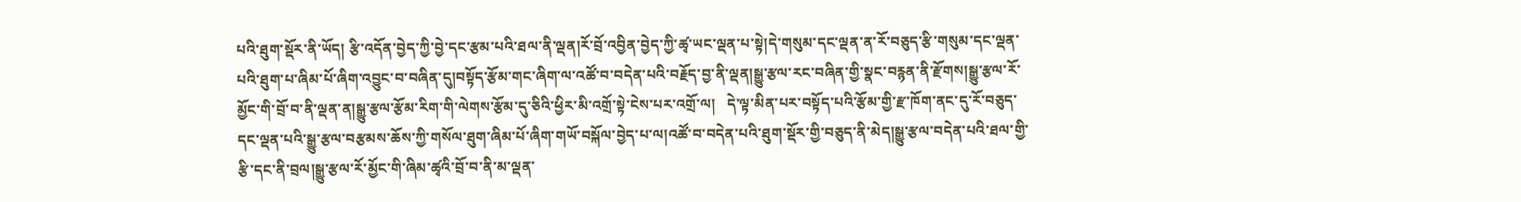པའི་ཐུག་སྡོར་ནི་ཡོད། རྩི་འདོན་བྱེད་ཀྱི་བྱེ་དང་རྩམ་པའི་ཐལ་ནི་ལྡན།རོ་བྲོ་འབྱིན་བྱེད་ཀྱི་ཚྭ་ཡང་ལྡན་པ་སྟེ།དེ་གསུམ་དང་ལྡན་ན་རོ་བཅུད་རྩི་གསུམ་དང་ལྡན་པའི་ཐུག་པ་ཞིམ་པོ་ཞིག་འབྱུང་བ་བཞིན་དུ།བསྟོད་རྩོམ་གང་ཞིག་ལ་འཚོ་བ་བདེན་པའི་བརྗོད་བྱ་ནི་ལྡན།སྒྱུ་རྩལ་རང་བཞིན་གྱི་སྣང་བརྙན་ནི་རྫོགས།སྒྱུ་རྩལ་རོ་མྱོང་གི་བྲོ་བ་ནི་ལྡན་ན།སྒྱུ་རྩལ་རྩོམ་རིག་གི་ལེགས་རྩོམ་དུ་ཅིའི་ཕྱིར་མི་འགྲོ་སྟེ་ངེས་པར་འགྲོ་ལ།   དེ་ལྟ་མིན་པར་བསྟོད་པའི་རྩོམ་གྱི་རྫ་ཁོག་ནང་དུ་རོ་བཅུད་དང་ལྡན་པའི་སྒྱུ་རྩལ་བརྩམས་ཆོས་ཀྱི་གསོལ་ཐུག་ཞིམ་པོ་ཞིག་གཡོ་བསྐོལ་བྱེད་པ་ལ།འཚོ་བ་བདེན་པའི་ཐུག་སྡོར་གྱི་བཅུད་ནི་མེད།སྒྱུ་རྩལ་བདེན་པའི་ཐལ་གྱི་རྩི་དང་ནི་བྲལ།སྒྱུ་རྩལ་རོ་མྱོང་གི་ཞིམ་ཚྭའི་བྲོ་བ་ནི་མ་ལྡན་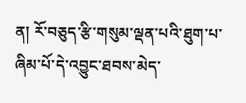ན། རོ་བཅུད་རྩི་གསུམ་ལྡན་པའི་ཐུག་པ་ཞིམ་པོ་དེ་འབྱུང་ཐབས་མེད་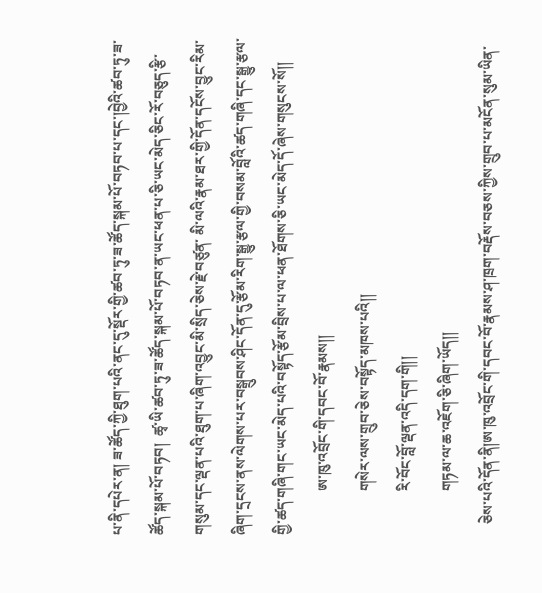པ་ནི་དཔེར་ན། ཟ་ཚོད་ཀྱི་ཐུག་པའི་ནང་དུ་སྡོར་གྱི་ཚབ་ཏུ་ཟ་ཚོད་སྐམ་པོ་བཏབ་པ་དང་།བྱེའི་ཚབ་ཏུ་ཟ་ཚོད་སྐམ་པོ་བཏབ།  ཚྭ་ཡི་ཚབ་ཏུ་ཟ་ཚོད་སྐམ་པོ་བཏབ་ན་ཡང་ཕན་པ་ཅི་ཡང་མེད་ཅིང་རོ་བཅུད་རྩི་གསུམ་དང་ལྡན་པའི་ཐུག་པ་ཞིག་འབྱུང་མི་སྲིད་ཅེས་རྗེ་བཙུན་ མི་ལའི་རྣམ་ཐར་གྱི་དོན་དངོས་བྱུང་རིམ་ཞིག་དྲངས་ནས་ལེགས་པར་བསྒྲུབས་ཤིང་དོན་དུ་རྩོམ་རིག་སྒྱུ་རྩལ་གྱི་བསམ་བློའི་ཚད་གཞི་དང་སྒྱུ་རྩལ་གྱི་ཚད་གཞི་གང་ཡང་མེད་པའི་བསྟོད་རྩོམ་བྲིས་པ་ལ་ཕན་ཐོགས་ཅི་ཡང་མེད་དོ་ཞེས་གསུངས་སོ།།
            ཨ་ཁུ་འབྲོང་གི་དབང་བོ་རྣམས།།
            གསེར་ལས་གྲུབ་ཅེས་བསྟོད་མཁས་པའི།།
            རི་བོང་བློ་ལྡན་འདི་དག་གི།།
            གཏམ་ལ་ཆ་འཇོག་ཅི་ཞིག་ཡོད།།
   ཅེས་པའི་དོན་ནི།ཨ་ཁུ་འབྲོང་གི་དབང་བོ་རྣམས་ཤ་ཁྲག་བརྡོས་བཅས་ཀྱིས་གྲུབ་པ་མངོན་སུམ་ཡིན་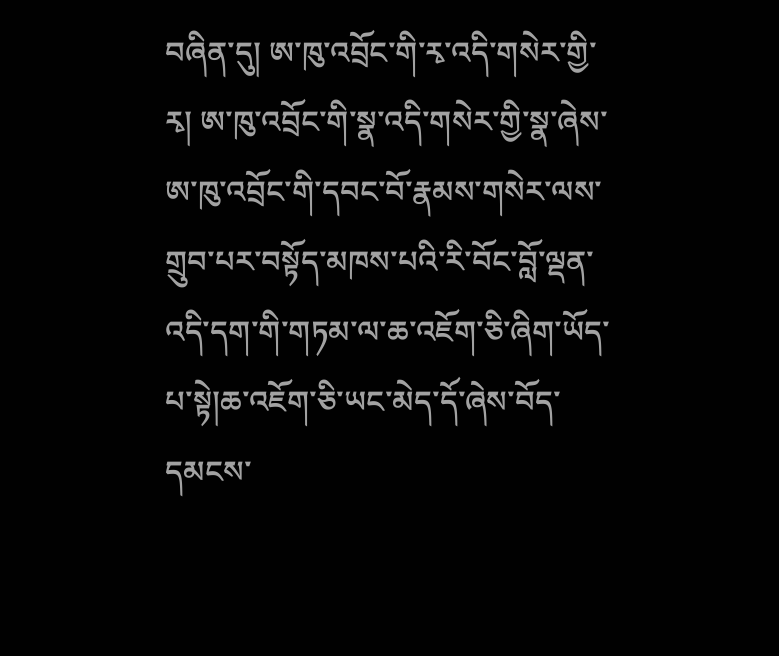བཞིན་དུ། ཨ་ཁུ་འབྲོང་གི་རྭ་འདི་གསེར་གྱི་རྭ། ཨ་ཁུ་འབྲོང་གི་སྣ་འདི་གསེར་གྱི་སྣ་ཞེས་ཨ་ཁུ་འབྲོང་གི་དབང་བོ་རྣམས་གསེར་ལས་གྲུབ་པར་བསྟོད་མཁས་པའི་རི་བོང་བློ་ལྡན་འདི་དག་གི་གཏམ་ལ་ཆ་འཇོག་ཅི་ཞིག་ཡོད་པ་སྟེ།ཆ་འཇོག་ཅི་ཡང་མེད་དོ་ཞེས་བོད་དམངས་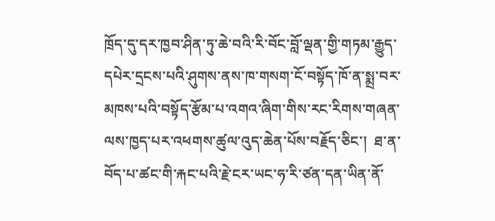ཁྲོད་དུ་དར་ཁྱབ་ཤིན་ཏུ་ཆེ་བའི་རི་བོང་བློ་ལྡན་གྱི་གཏམ་རྒྱུད་དཔེར་དྲངས་པའི་ཤུགས་ནས་ཁ་གསག་ངོ་བསྟོད་ཁོ་ན་སྨྲ་བར་མཁས་པའི་བསྟོད་རྩོམ་པ་འགའ་ཞིག་གིས་རང་རིགས་གཞན་ལས་ཁྱད་པར་འཕགས་ཚུལ་འུད་ཆེན་པོས་བརྗོད་ཅིང་།  ཐ་ན་བོད་པ་ཚང་གི་རྐང་པའི་རྗེ་ངར་ཡང་ཧ་རི་ཙན་དན་ཡིན་ནོ་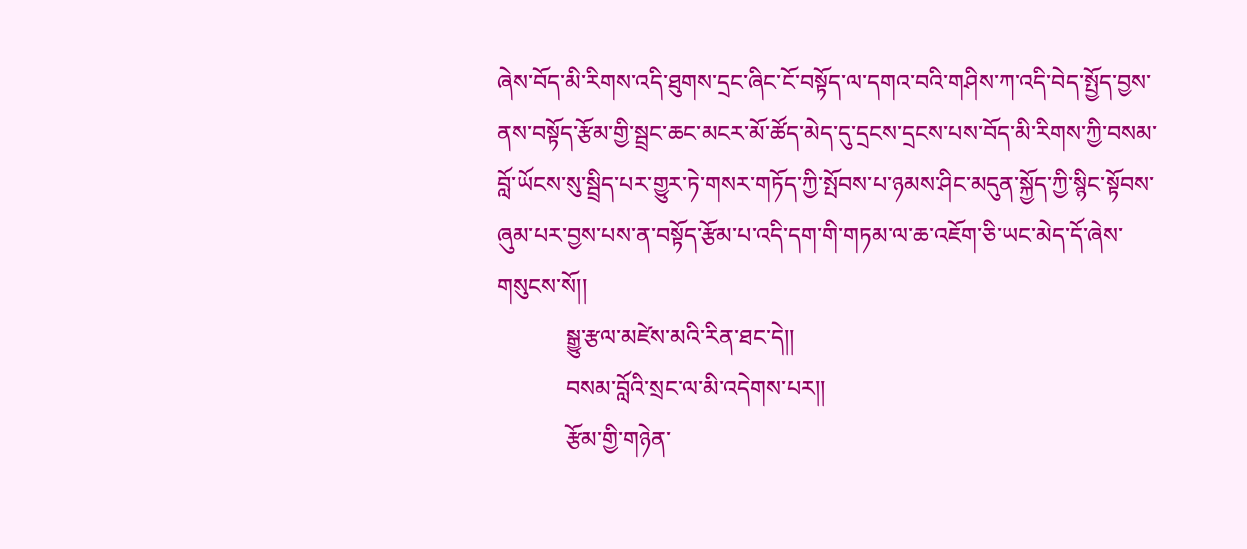ཞེས་བོད་མི་རིགས་འདི་ཐུགས་དྲང་ཞིང་ངོ་བསྟོད་ལ་དགའ་བའི་གཤིས་ཀ་འདི་བེད་སྤྱོད་བྱས་ནས་བསྟོད་རྩོམ་གྱི་སྦྲང་ཆང་མངར་མོ་ཚོད་མེད་དུ་དྲངས་དྲངས་པས་བོད་མི་རིགས་ཀྱི་བསམ་བློ་ཡོངས་སུ་སྦྲིད་པར་གྱུར་ཏེ་གསར་གཏོད་ཀྱི་སྤོབས་པ་ཉམས་ཤིང་མདུན་སྐྱོད་ཀྱི་སྙིང་སྟོབས་ཞུམ་པར་བྱས་པས་ན་བསྟོད་རྩོམ་པ་འདི་དག་གི་གཏམ་ལ་ཆ་འཇོག་ཅི་ཡང་མེད་དོ་ཞེས་གསུངས་སོ།།
            སྒྱུ་རྩལ་མཛེས་མའི་རིན་ཐང་དེ།།
            བསམ་བློའི་སྲང་ལ་མི་འདེགས་པར།།
            རྩོམ་གྱི་གཉེན་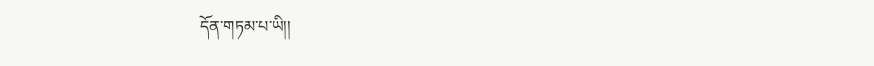དོན་གཏམ་པ་ཡི།།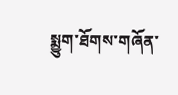སྨྱུག་ཐོགས་གཞོན་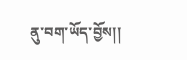ནུ་བག་ཡོད་བྱོས།།